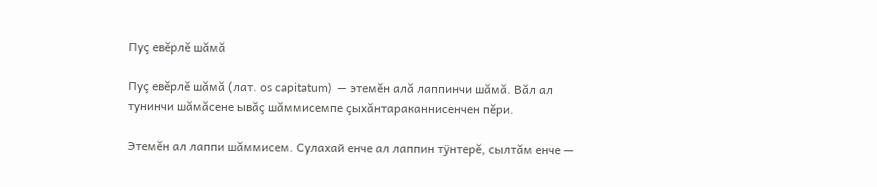Пуç евĕрлĕ шăмă

Пуç евĕрлĕ шăмă (лат. os capitatum)  — этемĕн алă лаппинчи шăмă. Вăл ал тунинчи шăмăсене ывăç шăммисемпе çыхăнтараканнисенчен пĕри.

Этемĕн ал лаппи шăммисем. Сулахай енче ал лаппин тÿнтерĕ, сылтăм енче —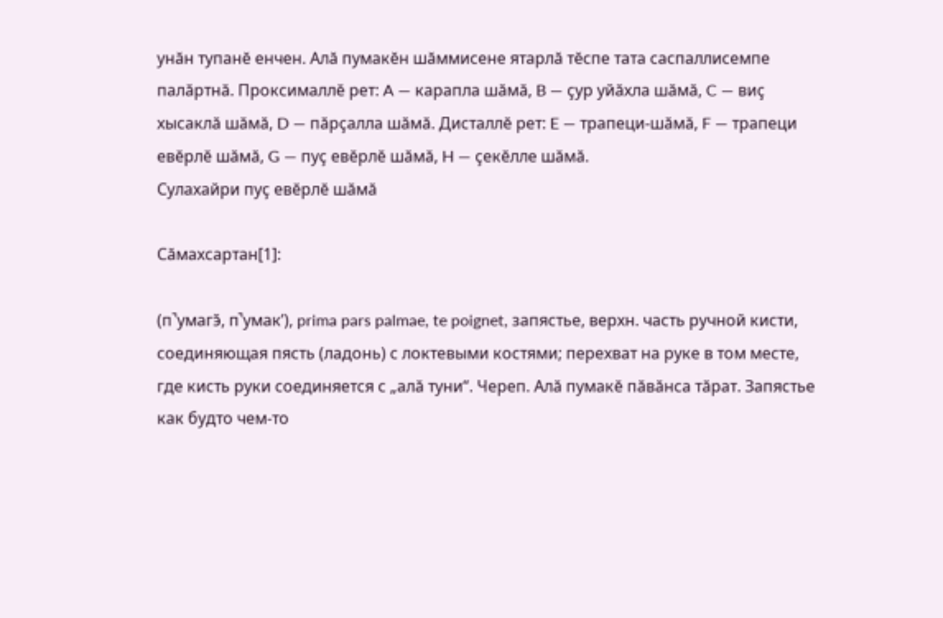унăн тупанĕ енчен. Алă пумакĕн шăммисене ятарлă тĕспе тата саспаллисемпе палăртнă. Проксималлĕ рет: A — карапла шăмă, B — çур уйăхла шăмă, C — виç хысаклă шăмă, D — пăрçалла шăмă. Дисталлĕ рет: E — трапеци-шăмă, F — трапеци евĕрлĕ шăмă, G — пуç евĕрлĕ шăмă, H — çекĕлле шăмă.
Сулахайри пуç евĕрлĕ шăмă

Сăмахсартан[1]:

(п̚умагэ̆, п̚умак’), prima pars palmae, te poignet, запястье, верхн. часть ручной кисти, соединяющая пясть (ладонь) с локтевыми костями; перехват на руке в том месте, где кисть руки соединяется с „алă туни“. Череп. Алă пумакĕ пăвăнса тăрат. Запястье как будто чем-то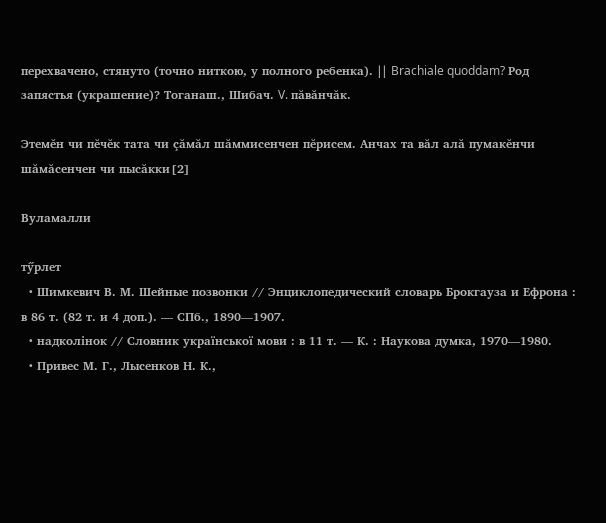перехвачено, стянуто (точно ниткою, у полного ребенка). || Brachiale quoddam? Род запястья (украшение)? Тоганаш., Шибач. V. пăвăнчăк.

Этемĕн чи пĕчĕк тата чи çăмăл шăммисенчен пĕрисем. Анчах та вăл алă пумакĕнчи шăмăсенчен чи пысăкки[2]

Вуламалли

тӳрлет
  • Шимкевич В. М. Шейные позвонки // Энциклопедический словарь Брокгауза и Ефрона : в 86 т. (82 т. и 4 доп.). — СПб., 1890—1907.
  • надколінок // Словник української мови : в 11 т. — К. : Наукова думка, 1970—1980.
  • Привес М. Г., Лысенков Н. К.,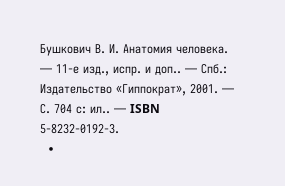Бушкович В. И. Анатомия человека. — 11-е изд., испр. и доп.. — Спб.: Издательство «Гиппократ», 2001. — С. 704 с: ил.. — ISBN 5-8232-0192-3.
  •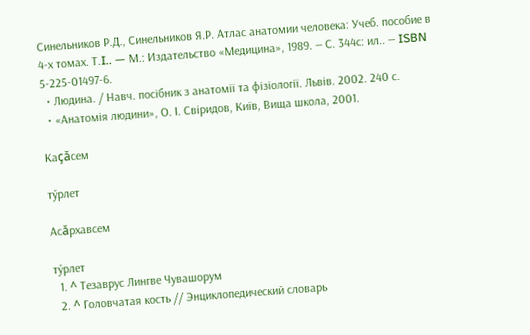Синельников Р.Д., Синельников Я.Р. Атлас анатомии человека: Учеб. пособие в 4-х томах. Т.I.. — М.: Издательство «Медицина», 1989. — С. 344с: ил.. — ISBN 5-225-01497-6.
  • Людина. / Навч. посібник з анатомії та фізіології. Львів. 2002. 240 с.
  • «Анатомія людини», О. І. Свіридов, Київ, Вища школа, 2001.

Каçăсем

тӳрлет

Асăрхавсем

тӳрлет
  1. ^ Тезаврус Лингве Чувашорум
  2. ^ Головчатая кость // Энциклопедический словарь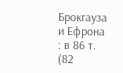Брокгауза и Ефрона : в 86 т. (82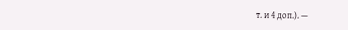т. и 4 доп.). —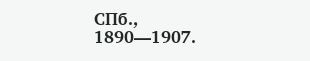СПб., 1890—1907.